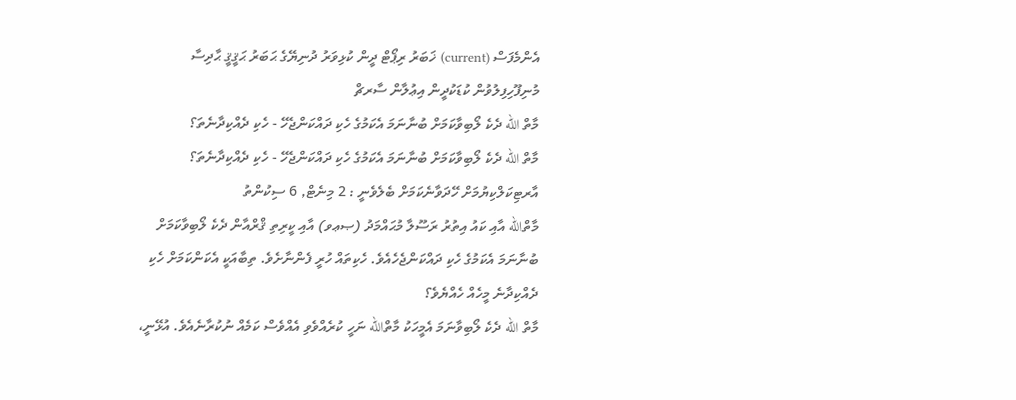އެންމެފަސް (current) ޚަބަރު ރިޕޯޓް ދީން ކުޅިވަރު ދުނިޔޭގެ ޙަބަރު ޙަޤީޤީ ޙާދިސާ މުނިފޫހިފިލުވުން ކުޑަކުދީން އިޢުލާން ސާރޗް
މާތް الله ދެކެ ލޯބިވާކަމަށް ބުނާނަމަ އެކަމުގެ ހެކި ދައްކަންޖެހޭ - ހެކި ދެއްކިދާނެތަ؟
މާތް الله ދެކެ ލޯބިވާކަމަށް ބުނާނަމަ އެކަމުގެ ހެކި ދައްކަންޖެހޭ - ހެކި ދެއްކިދާނެތަ؟
އާރޓިކަލްކިޔުމަށް ހޭދަވާނެކަމަށް ބެލެވެނީ : 2 މިނެޓް, 6 ސިކުންތު
މާތްالله އާއި ކައު އިތުރު ރަސޫލާ މުޙައްމަދު (ޞޢވ) އާއި ކީރިތި ޤްރްއާން ދެކެ ލޯބިވާކަމަށް ބުނާނަމަ އެކަމުގެ ހެކި ދައްކަންޖެހެއެވެ. ހެކިތައް ހުރީ ފެންނާށެވެ. ތިބާއަކީ އެކަންކަމަށް ހެކި ދެއްކިދާނެ މީހެއް ހެއްޔެވެ؟
މާތް الله ދެކެ ލޯބިވާނަމަ އެމީހަކު މާތްالله ނަހީ ކުރެއްވެވި އެއްވެސް ކަމެއް ނުކުރާނެއެވެ. އުޅޭނީ،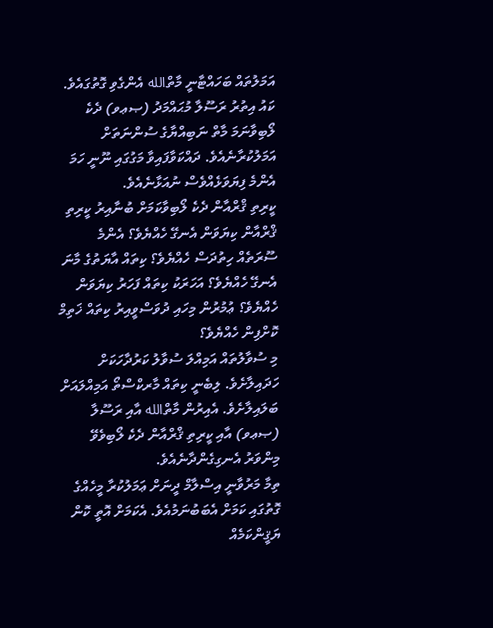އަމަލުތައް ބަހައްޓާނީ މާތްالله އެންގެވި ގޮތުގައެވެ.
ކައު އިތުރު ރަސޫލާ މުޙައްމަދު (ޞޢވ) ދެކެ ލޯބިވާނަމަ މާތް ނަބިއްޔާގެ ސުންނަތަށް އަމަލުކުރާނެއެވެ. ދައްކަވާފައިވާ މަގުގައި ނޫނީ ހަމަ އެންމެ ފިޔަވަޅެއްވެސް ނުއަޅާނެއެވެ.
ކީރިތި ޤްރްއާން ދެކެ ލޯބިވާކަމަށް ބުނާއިރު ކީރިތި ޤްރްއާން ކިޔަވަން އެނގޭ ހެއްޔެވެ؟ އެންމެ ސޫރަތެއް ހިތުދަސް ހެއްޔެވެ؟ ކިތައް އާޔަތުގެ މާނަ އެނގޭ ހެއްޔެވެ؟ އަހަރަކު ކިތައް ފަހަރު ކިޔަވަން ހެއްޔެވެ؟ ޢުމުރުން މިހައި ދުވަސްވީއިރު ކިތައް ޚަތިމް ކޮށްފިން ހެއްޔެވެ؟
މި ސުވާލުތައް އަމިއްލަ ސުވާލު ކަރުދާހަކަށް ހަދައިލާށެވެ. ލިބެނީ ކިތައް މާރކްސްތޯ އަމިއްލައަށް ބަލައިލާށެވެ. އެއިރުން މާތްالله އާއި ރަސޫލާ (ޞޢވ) އާއި ކީރިތި ޤްރްއާން ދެކެ ލޯބިވެވޭ މިންވަރު އެނގިގެންދާނެއެވެ.
ތިމާ މަރުވާނީ އިސްލާމް ދީނަށް ޢަމަލުކުރާ މީހެއްގެ ގޮތުގައި ކަމަށް އެބަބުނަމުއެވެ. އެކަމަށް އޮތީ ކޮން ޔަޤީންކަމެއް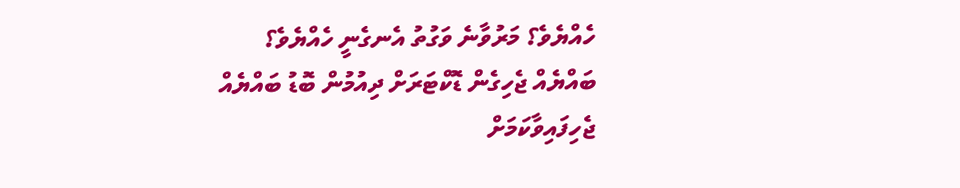ހެއްޔެވެ؟ މަރުވާނެ ވަގުތު އެނގެނީ ހެއްޔެވެ؟
ބައްޔެއް ޖެހިގެން ޑޮކްޓަރަށް ދިއުމުން ބޮޑު ބައްޔެއް ޖެހިފައިވާކަމަށް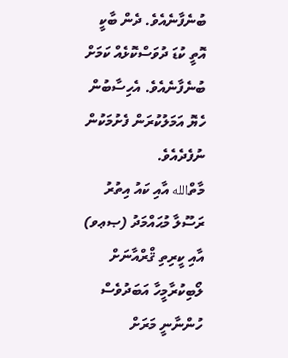ބުނެފާނެއެވެ. ދެން ބާކީ އޮތީ ކުޑަ ދުވަސްކޮޅެއް ކަމަށް ބުނެފާނެއެވެ. އެހިސާބުން ހެޔޮ އަމަލުކުރަން ފެށުމަކުން ނުފެދެއެވެ.
މާތްالله އާއި ކައު އިތުރު ރަސޫލާ މުޙައްމަދު (ޞޢވ) އާއި ކީރިތި ޤްރްއާނަށް ލޯބިކުރާމީހާ އަބަދުވެސް ހުންނާނީ މަރަށް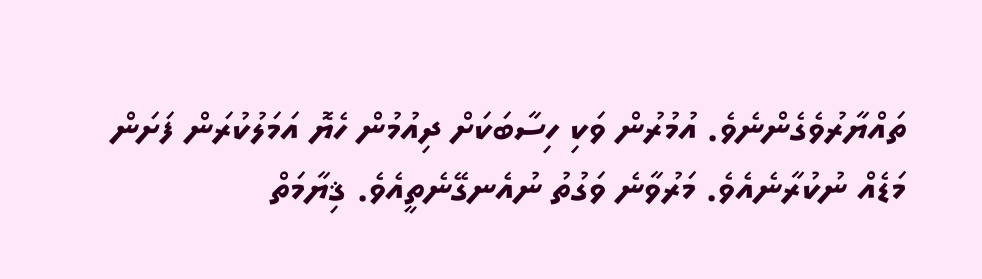ތައްޔާރުވެގެންނެވެ. އުމުރުން ވަކި ހިސާބަކަށް ދިއުމުން ހެޔޮ އަމަލުކުރަން ފަށަން މަޑެއް ނުކުރާނެއެވެ. މަރުވާނެ ވަގުތު ނުއެނގޭނެތީއެވެ. ޤިޔާމަތް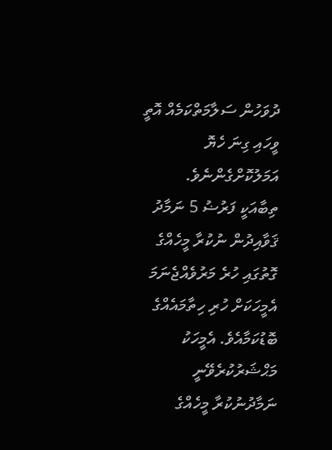ދުވަހުން ސަލާމަތްކަމެއް އޮތީ ވީހައި ގިނަ ހެޔޮ އަމަލުކޮށްގެންނެވެ.
ތިބާއަކީ ފަރުޟު 5 ނަމާދު ޤަވާއިދުން ނުކުރާ މީހެއްގެ ގޮތުގައި ހުރެ މަރުވެއްޖެނަމަ އެމީހަކަށް ހުރި ހިތާމައެއްގެ ބޮޑުކަމާއެވެ. އެމީހަކު މަޙްޝަރުކުރެވޭނީ ނަމާދުނުކުރާ މީހެއްގެ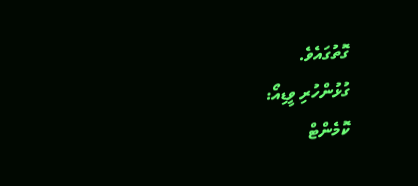ގޮތުގައެވެ.
ގުޅުންހުރި ވީޑިއޯ:
ކޮމެންޓް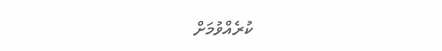ކުރެއްވުމަށް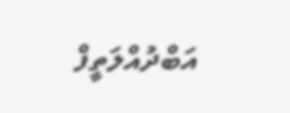އަބްދުއްލަތީފް